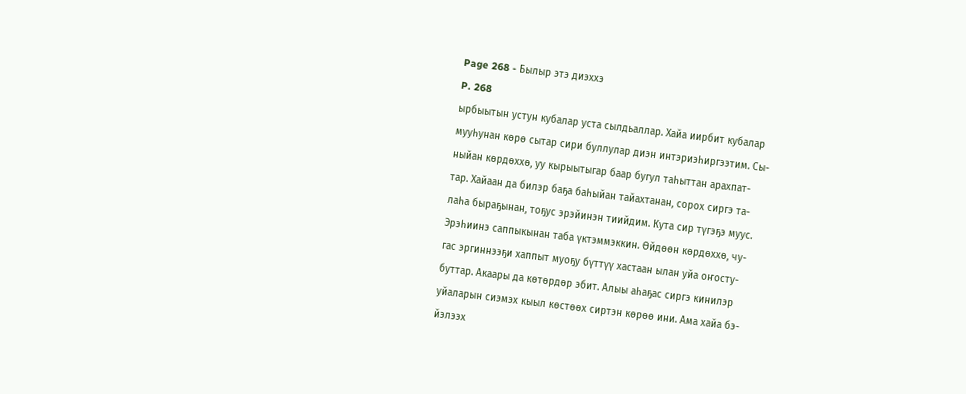Page 268 - Былыр этэ диэххэ
P. 268
ырбыытын устун кубалар уста сылдьаллар. Хайа иирбит кубалар
мууһунан көрө сытар сири буллулар диэн интэриэһиргээтим. Сы-
ныйан көрдөххө, уу кырыытыгар баар бугул таһыттан арахпат-
тар. Хайаан да билэр баҕа баһыйан тайахтанан, сорох сиргэ та-
лаһа быраҕынан, тоҕус эрэйинэн тиийдим. Кута сир түгэҕэ муус.
Эрэһиинэ саппыкынан таба үктэммэккин. Өйдөөн көрдөххө, чу-
гас эргиннээҕи хаппыт муоҕу бүттүү хастаан ылан уйа оҥосту-
буттар. Акаары да көтөрдөр эбит. Алыы аһаҕас сиргэ кинилэр
уйаларын сиэмэх кыыл көстөөх сиртэн көрөө ини. Ама хайа бэ-
йэлээх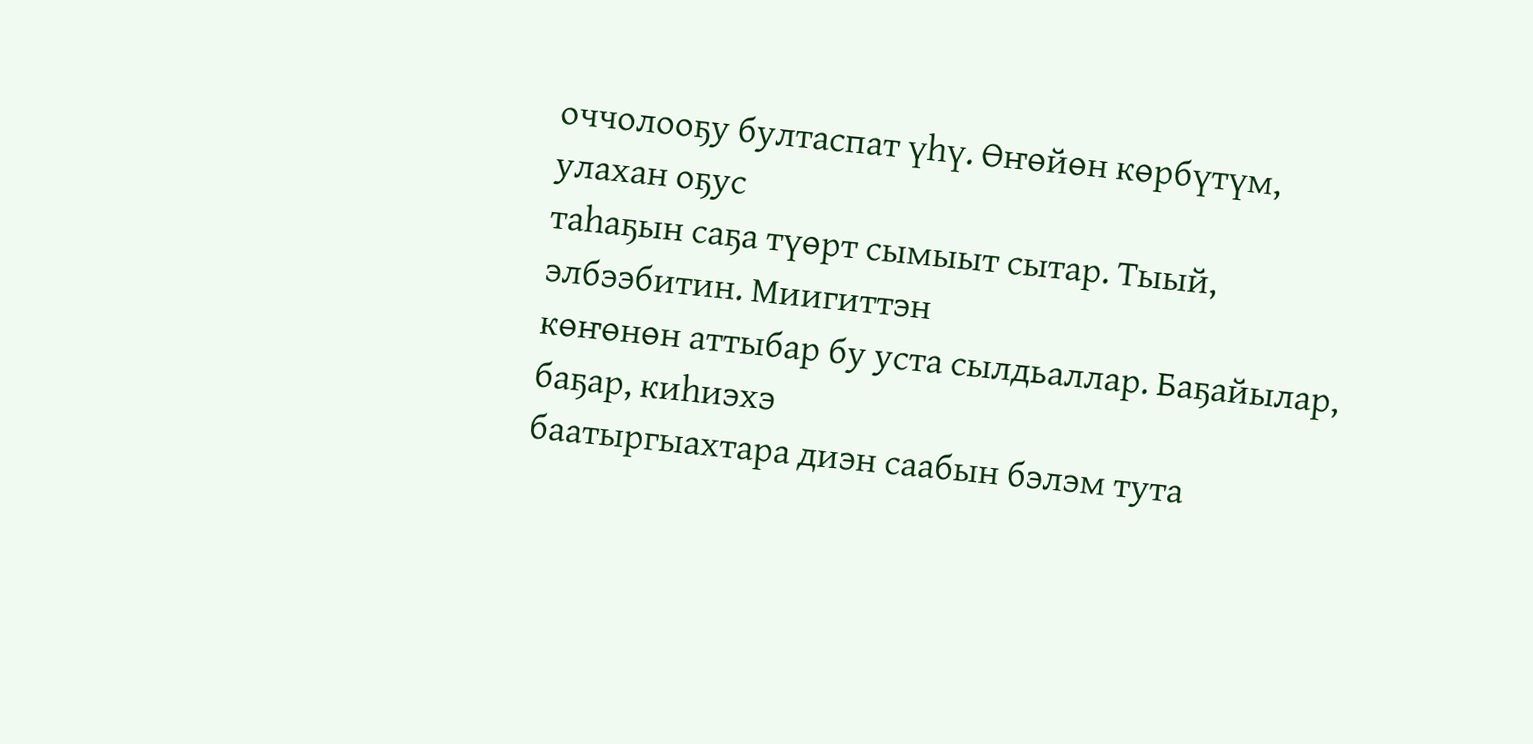оччолооҕу бултаспат үһү. Өҥөйөн көрбүтүм, улахан оҕус
таһаҕын саҕа түөрт сымыыт сытар. Тыый, элбээбитин. Миигиттэн
көҥөнөн аттыбар бу уста сылдьаллар. Баҕайылар, баҕар, киһиэхэ
баатыргыахтара диэн саабын бэлэм тута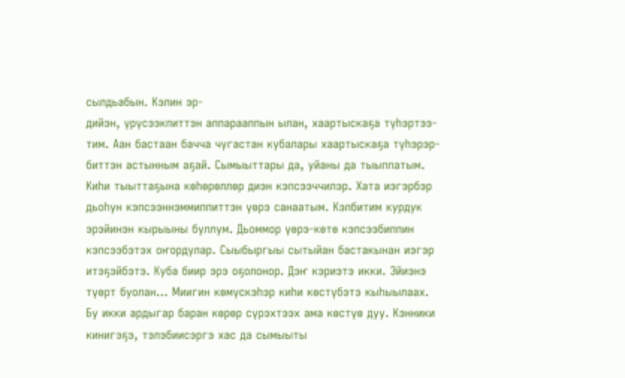сылдьабын. Кэлин эр-
дийэн, үрүсээкпиттэн аппарааппын ылан, хаартыскаҕа түһэртээ-
тим. Аан бастаан бачча чугастан кубалары хаартыскаҕа түһэрэр-
биттэн астынным аҕай. Сымыыттары да, уйаны да тыыппатым.
Киһи тыыттаҕына көһөрөллөр диэн кэпсээччилэр. Хата иэгэрбэр
дьоһун кэпсээннэммиппиттэн үөрэ санаатым. Кэлбитим курдук
эрэйинэн кырыыны буллум. Дьоммор үөрэ-көтө кэпсээбиппин
кэпсээбэтэх оҥордулар. Сыыбыргыы сытыйан бастакынан иэгэр
итэҕэйбэтэ. Куба биир эрэ оҕолонор. Дэҥ кэриэтэ икки. Эйиэнэ
түөрт буолан... Миигин көмүскэһэр киһи көстүбэтэ кыһыылаах.
Бу икки ардыгар баран көрөр сүрэхтээх ама көстүө дуу. Кэнники
кинигэҕэ, тэлэбиисэргэ хас да сымыыты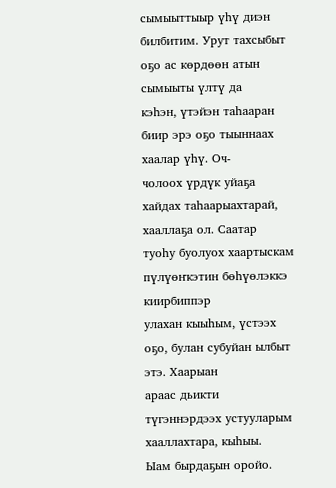сымыыттыыр үһү диэн
билбитим. Урут тахсыбыт оҕо ас көрдөөн атын сымыыты үлтү да
кэһэн, үтэйэн таһааран биир эрэ оҕо тыыннаах хаалар үһү. Оч-
чолоох үрдүк уйаҕа хайдах таһаарыахтарай, хааллаҕа ол. Саатар
туоһу буолуох хаартыскам пүлүөҥкэтин бөһүөлэккэ киирбиппэр
улахан кыыһым, үстээх оҕо, булан субуйан ылбыт этэ. Хаарыан
араас дьикти түгэннэрдээх устууларым хааллахтара, кыһыы.
Ыам бырдаҕын оройо.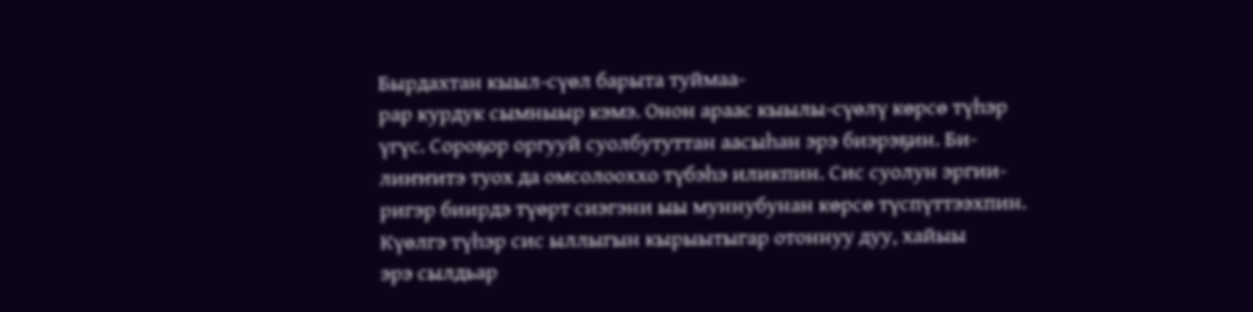Бырдахтан кыыл-сүөл барыта туймаа-
рар курдук сымныыр кэмэ. Онон араас кыылы-сүөлү көрсө түһэр
үгүс. Сороҕор оргууй суолбутуттан аасыһан эрэ биэрэҕин. Би-
лиҥҥитэ туох да омсолооххо түбэһэ иликпин. Сис суолун эргии-
ригэр биирдэ түөрт сиэгэни ыы муннубунан көрсө түспүттээхпин.
Күөлгэ түһэр сис ыллыгын кырыытыгар отоннуу дуу, хайыы
эрэ сылдьар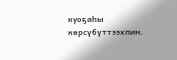куоҕаһы көрсүбүттээхпин.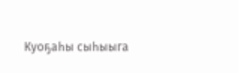Куоҕаһы сыһыыга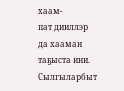хаам-
пат дииллэр да хааман таҕыста ини. Сылгыларбыт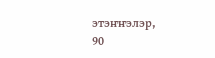этэҥҥэлэр,
90